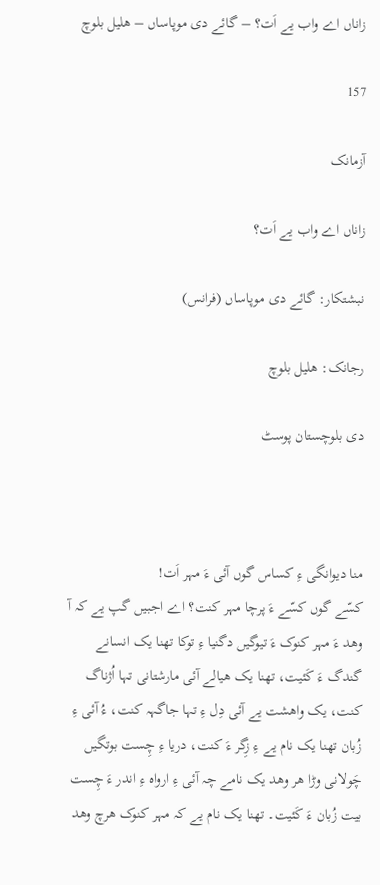زاناں اے واب یے اَت؟ – گائے دی موپاساں – ھلیل بلوچ

157

آزمانک

زاناں اے واب یے اَت؟

نبشتکار: گائے دی موپاساں (فرانس)

رجانک: ھلیل بلوچ

دی بلوچستان پوسٹ



منا دیوانگی ءِ کساس گوں آئی ءَ مہر اَت!
کسّے گوں کسّے ءَ پرچا مہر کنت؟ اے اجبیں گپ یے کہ آ وھد ءَ مہر کنوک ءَ تیوگیں دگنیا ءِ توکا تھنا یک انسانے گندگ ءَ کَئیت، تھنا یک ھیالے آئی مارشتانی تہا اُژناگ کنت، یک واھشت یے آئی دِل ءِ تہا جاگہہ کنت، ءُ آئی ءِ زُبان تھنا یک نام یے ءِ زِگر ءَ کنت، دریا ءِ چِست بوتگیں چَولانی وڑا ھر وھد یک نامے چہ آئی ءِ ارواہ ءِ اندر ءَ چِست بیت زُبان ءَ کَئیت۔ تھنا یک نام یے کہ مہر کنوک ھرچ وھد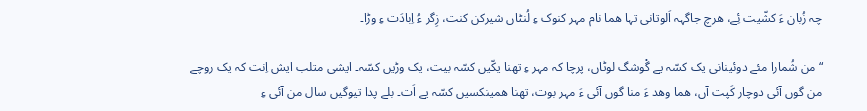چہ زُبان ءَ کشّیت ئِے، ھرچ جاگہہ اَلوتانی تہا ھما نام مہر کنوک ءِ لُنٹاں شیرکن کنت، زِگر ءُ اِبادَت ءِ وڑا۔

“من شُمارا مئے دوئینانی یک کسّہ یے گْوشگ لوٹاں، پرچا کہ مہر ءِ تھنا یکّیں کسّہ بیت، یک وڑیں کسّہ۔ ایشی متلب ایش اِنت کہ یک روچے من گوں آئی دوچار کَپت آں، ھما وھد ءَ منا گوں آئی ءَ مہر بوت، تھنا ھمینکسیں کسّہ یے اَت۔ بلے پدا تیوگیں سال من آئی ءِ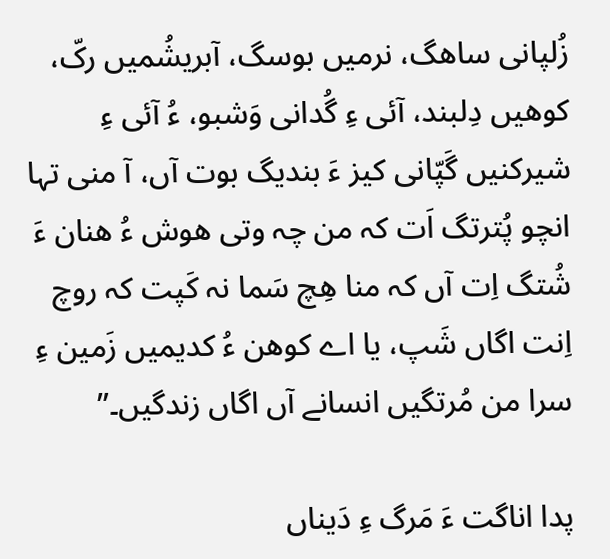زُلپانی ساھگ، نرمیں بوسگ، آبریشُمیں رکّ، کوھیں دِلبند، آئی ءِ گُدانی وَشبو، ءُ آئی ءِ شیرکنیں گَپّانی کیز ءَ بندیگ بوت آں، آ منی تہا انچو پُترتگ اَت کہ من چہ وتی ھوش ءُ ھنان ءَ شُتگ اِت آں کہ منا ھِچ سَما نہ کَپت کہ روچ اِنت اگاں شَپ، یا اے کوھن ءُ کدیمیں زَمین ءِ سرا من مُرتگیں انسانے آں اگاں زندگیں۔”

پدا اناگت ءَ مَرگ ءِ دَیناں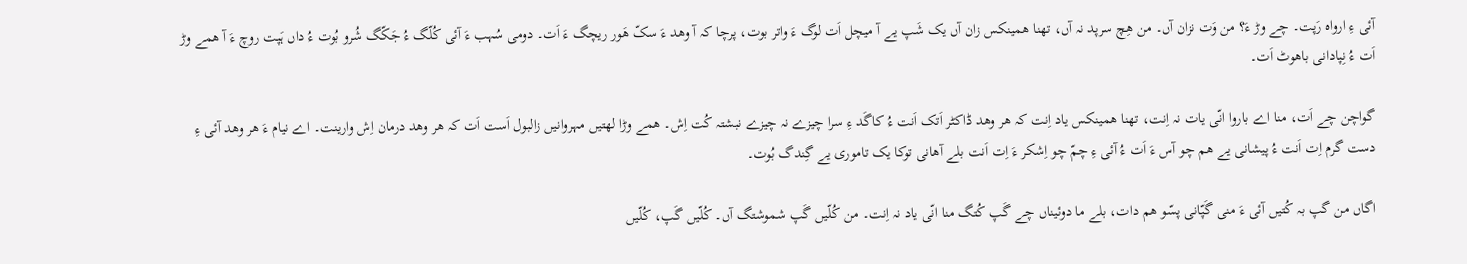آئی ءِ ارواہ رَپت۔ چے وڑ ءَ؟ من وَت نزان آں۔ من ھِچ سرپد نہ آں، تھنا ھمینکس زان آں یک شَپ یے آ میچل اَت لوگ ءَ واتر بوت، پرچا کہ آ وھد ءَ سکّ ھَور ریچگ ءَ اَت۔ دومی سُہب ءَ آئی کُلّگ ءُ جَکّگ شُرو بُوت ءُ داں ہَپت روچ ءَ آ ھمے وڑ اَت ءُ نِپادانی باھوٹ اَت۔

گواچن چے اَت، منا اے باروا انّی یات نہ اِنت، تھنا ھمینکس یاد اِنت کہ ھر وھد ڈاکٹر اَتک اَنت ءُ کاگَد ءِ سرا چیزے نہ چیزے نبشتہ کُت اِش۔ ھمے وڑا لھتیں مہروانیں زالبول اَست اَت کہ ھر وھد درمان اِش وارینت۔ اے نیام ءَ ھر وھد آئی ءِ دست گرم اِت اَنت ءُ پیشانی یے ھم چو آس ءَ اَت ءُ آئی ءِ چمّ چو اِشکر ءَ اِت اَنت بلے آھانی توکا یک تاموری یے گِندگ بُوت۔

اگاں من گپ بہ کُتیں آئی ءَ منی گَپّانی پسّو ھم دات، بلے ما دوئیناں چے گَپ کُتگ منا انّی یاد نہ اِنت۔ من کُلّیں گَپ شموشتگ آں۔ کُلّیں گَپ، کُلّیں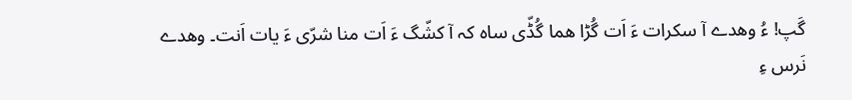گَپ! ءُ وھدے آ سکرات ءَ اَت گُڑا ھما گُڈّی ساہ کہ آ کشّگ ءَ اَت منا شرّی ءَ یات اَنت۔ وھدے نَرس ءِ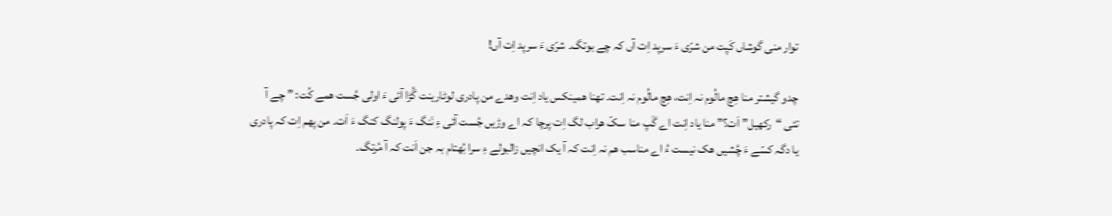توار منی گوشاں کَپت من شرّی ءَ سرپد اِت آں کہ چے بوتگ۔ شرّی ءَ سرپد اِت آں!

چدو گیشتر منا ھِچ مالُوم نہ اِنت، ھِچ مالُوم نہ اِنت۔ تھنا ھمینکس یاد اِنت وھدے من پادری لوٹارینت گُڑا آئی ءَ اولی جُست ھمے کُت: ” چے آ تئی “رکھیل” اَت؟” منا یاد اِنت اے گَپ منا سکّ ھراب لگ اِت پرچا کہ اے وڑیں جُست آئی ءِ نَنگ ءَ پولنگ کنگ ءَ اَت۔ من پھم اِت کہ پادری یا دگہ کسّے ءَ چُشیں ھک نیست ءُ اے مناسب ھم نہ اِنت کہ آ یک انچیں زالبولے ءِ سرا بُھتام بہ جن اَنت کہ آ مُرتگ۔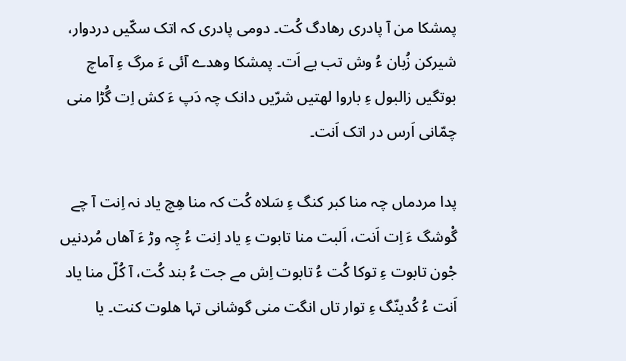پمشکا من آ پادری رھادگ کُت۔ دومی پادری کہ اتک سکّیں دردوار، شیرکن زُبان ءُ وش تب یے اَت۔ پمشکا وھدے آئی ءَ مرگ ءِ آماچ بوتگیں زالبول ءِ باروا لھتیں شرّیں دانک چہ دَپ ءَ کش اِت گُڑا منی چمّانی اَرس در اتک اَنت۔

پدا مردماں چہ منا کبر کنگ ءِ سَلاہ کُت کہ منا ھِچ یاد نہ اِنت آ چے گْوشگ ءَ اِت اَنت، اَلبت منا تابوت ءِ یاد اِنت ءُ چِہ وڑ ءَ آھاں مُردنیں جْون تابوت ءِ توکا کُت ءُ تابوت اِش مے جت ءُ بند کُت، آ کُلّ منا یاد اَنت ءُ کُدینّگ ءِ توار تاں انگت منی گوشانی تہا ھلوت کنت۔ یا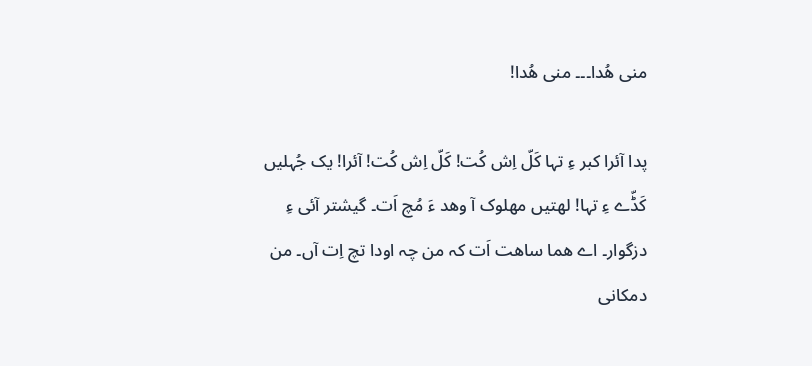منی ھُدا۔۔۔ منی ھُدا!

پدا آئرا کبر ءِ تہا کَلّ اِش کُت! کَلّ اِش کُت! آئرا! یک جُہلیں کَڈّے ءِ تہا! لھتیں مھلوک آ وھد ءَ مُچ اَت۔ گیشتر آئی ءِ دزگوار۔ اے ھما ساھت اَت کہ من چہ اودا تچ اِت آں۔ من دمکانی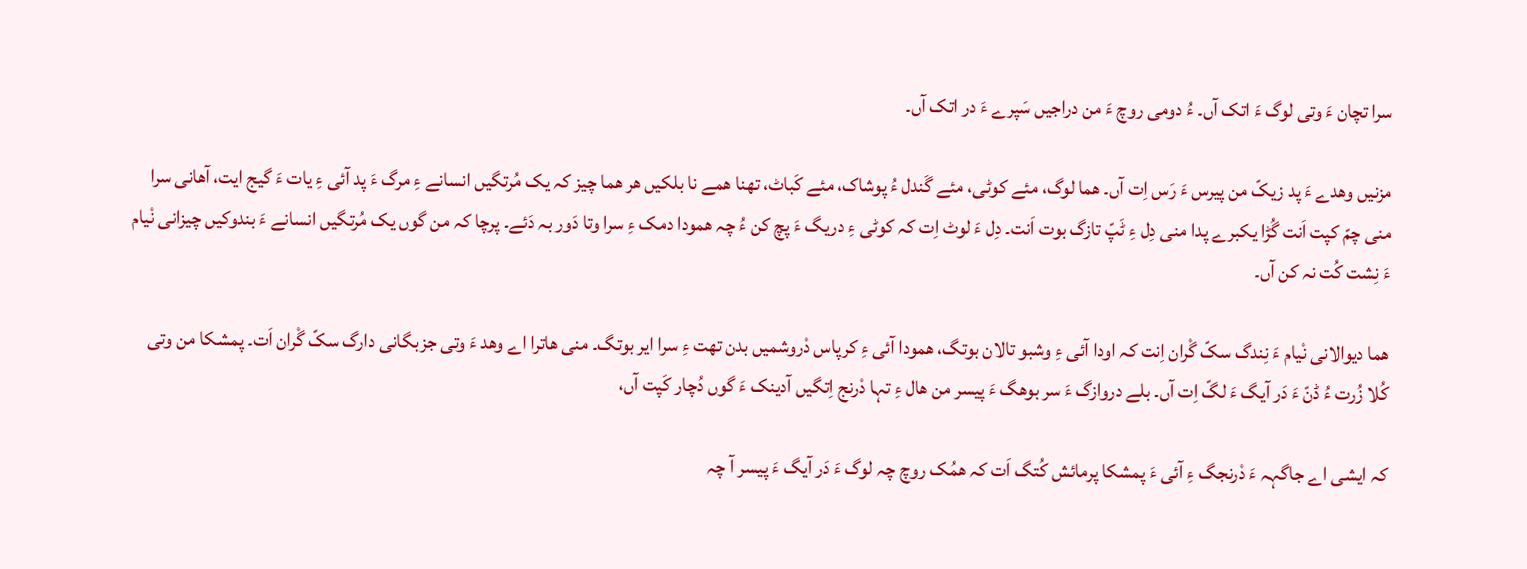سرا تچان ءَ وتی لوگ ءَ اتک آں۔ ءُ دومی روچ ءَ من دراجیں سَپرے ءَ در اتک آں۔

مزنیں وھدے ءَ پد زیکّ من پیرس ءَ رَس اِت آں۔ ھما لوگ، مئے کوٹی، مئے گَندل ءُ پوشاک، مئے کَباٹ، تھنا ھمے نا بلکیں ھر ھما چیز کہ یک مُرتگیں انسانے ءِ مرگ ءَ پد آئی ءِ یات ءَ گیج ایت، آھانی سرا منی چمّ کپت اَنت گُڑا یکبرے پدا منی دِل ءِ ٹَپّ تازگ بوت اَنت۔ دِل ءَ لوٹ اِت کہ کوٹی ءِ دریگ ءَ پچ کن ءُ چہ ھمودا دمک ءِ سرا وتا دَور بہ دَئے۔ پرچا کہ من گوں یک مُرتگیں انسانے ءَ بندوکیں چیزانی نْیام ءَ نِشت کُت نہ کن آں۔

ھما دیوالانی نْیام ءَ نِندگ سکّ گْران اِنت کہ اودا آئی ءِ وشبو تالان بوتگ، ھمودا آئی ءِ کرپاس دْروشمیں بدن تھت ءِ سرا ایر بوتگ۔ منی ھاترا اے وھد ءَ وتی جزبگانی دارگ سکّ گْران اَت۔ پمشکا من وتی کُلا زُرت ءُ ڈنّ ءَ دَر آیگ ءَ لگّ اِت آں۔ بلے دروازگ ءَ سر بوھگ ءَ پیسر من ھال ءِ تہا دْرنج اِتگیں آدینک ءَ گوں دُچار کَپت آں،

کہ ایشی اے جاگہہ ءَ دْرنجگ ءِ آئی ءَ پمشکا پرمائش کُتگ اَت کہ ھمُک روچ چہ لوگ ءَ دَر آیگ ءَ پیسر آ چہ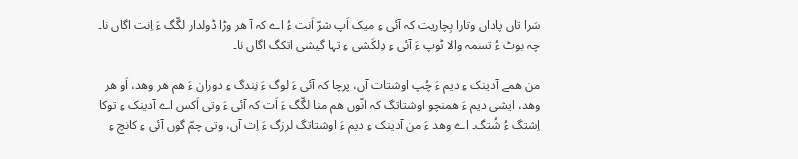سَرا تاں پاداں وتارا بِچاریت کہ آئی ءِ میک اَپ شرّ اَنت ءُ اے کہ آ ھر وڑا ڈولدار لگّگ ءَ اِنت اگاں نا۔ چہ بوٹ ءُ تسمہ والا ٹوپ ءَ آئی ءِ دِلکَشی ءِ تہا گیشی اتکگ اگاں نا۔

من ھمے آدینک ءِ دیم ءَ چُپ اوشتات آں، پرچا کہ آئی ءَ لوگ ءَ نِندگ ءِ دوران ءَ ھم ھر وھد، اَو ھر وھد، ایشی دیم ءَ ھمنچو اوشتاتگ کہ انّوں ھم منا لگّگ ءَ اَت کہ آئی ءَ وتی اَکس اے آدینک ءِ توکا اِشتگ ءُ شُتگ۔ اے وھد ءَ من آدینک ءِ دیم ءَ اوشتاتگ لرزگ ءَ اِت آں، وتی چمّ گوں آئی ءِ کانچ ءِ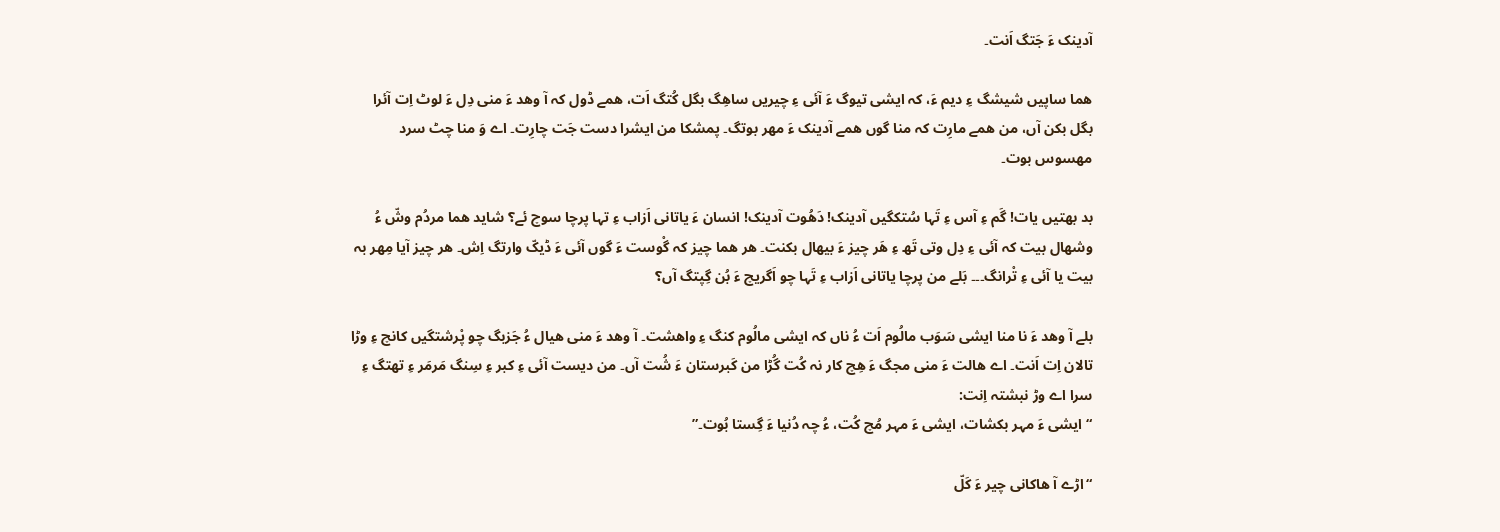آدینک ءَ جَتگ اَنت۔

ھما ساپیں شیشگ ءِ دیم ءَ، کہ ایشی تیوگ ءَ آئی ءِ چیریں ساھِگ بگل کُتگ اَت، ھمے ڈول کہ آ وھد ءَ منی دِل ءَ لوٹ اِت آئرا بگل بکن آں، من ھمے مارِت کہ منا گوں ھمے آدینک ءَ مھر بوتگ۔ پمشکا من ایشرا دست جَت چارِت۔ اے وَ منا چٹ سرد مھسوس بوت۔

بد بھتیں یات! گَم ءِ آس ءِ تَہا سُتکگیں آدینک! دَھُوت آدینک! انسان ءَ یاتانی اَزاب ءِ تہا پرچا سوچ ئے؟ شاید ھما مردُم وشّ ءُ وشھال بیت کہ آئی ءِ دِل وتی تَھ ءِ ھَر چیز ءَ بیھال بکنت۔ ھر ھما چیز کہ گْوست ءَ گوں آئی ءَ ڈیکّ وارتگ اِش۔ ھر چیز آیا مِھر بہ بیت یا آئی ءِ تْرانگ۔۔۔ بَلے من پرچا یاتانی اَزاب ءِ تَہا چو اَگریچ ءَ بُن گِپتگ آں؟

بلے آ وھد ءَ نا منا ایشی سَوَب مالُوم اَت ءُ ناں کہ ایشی مالُوم کنگ ءِ واھشت۔ آ وھد ءَ منی ھیال ءُ جَزبگ چو پْرشتگیں کانچ ءِ وڑا تالان اِت اَنت۔ اے ھالت ءَ منی مجگ ءَ ھِچ کار نہ کُت گُڑا من کَبرستان ءَ شُت آں۔ من دیست آئی ءِ کبر ءِ سِنگ مَرمَر ءِ تھتگ ءِ سرا اے وڑ نبشتہ اِنت:
“ایشی ءَ مہر بکشات، ایشی ءَ مہر مُچ کُت، ءُ چہ دُنیا ءَ گِستا بُوت۔”

“اڑے آ ھاکانی چیر ءَ کَلّ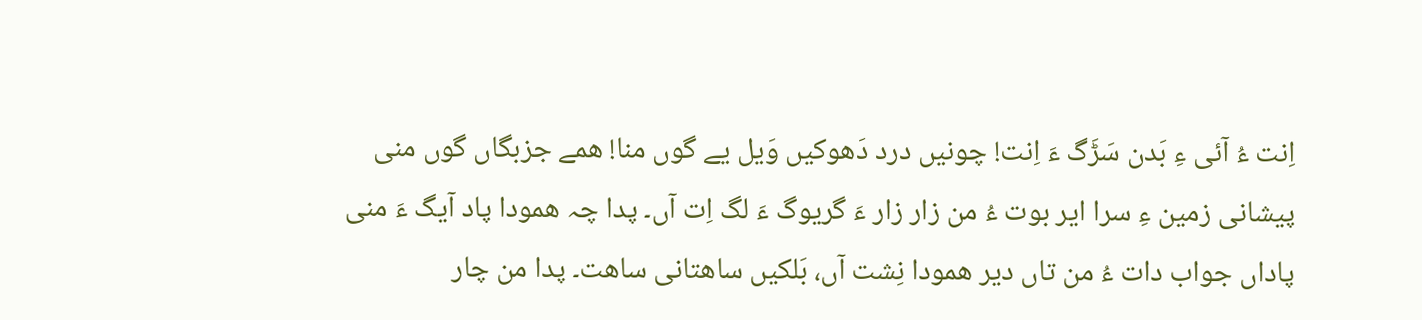اِنت ءُ آئی ءِ بَدن سَڑَگ ءَ اِنت! چونیں درد دَھوکیں وَیل یے گوں منا! ھمے جزبگاں گوں منی پیشانی زمین ءِ سرا ایر بوت ءُ من زار زار ءَ گریوگ ءَ لگ اِت آں۔ پدا چہ ھمودا پاد آیگ ءَ منی پاداں جواب دات ءُ من تاں دیر ھمودا نِشت آں، بَلکیں ساھتانی ساھت۔ پدا من چار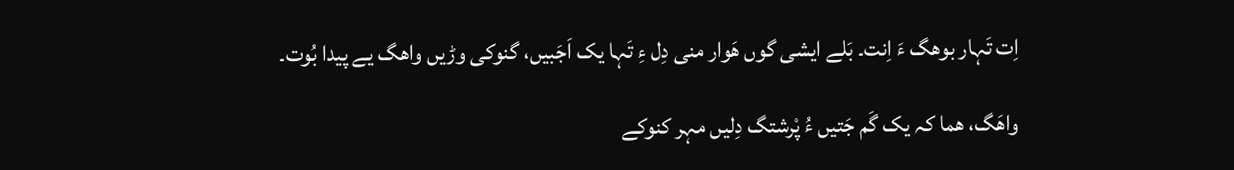اِت تَہار بوھگ ءَ اِنت۔ بَلے ایشی گوں ھَوار منی دِل ءِ تَہا یک اَجَبیں، گنوکی وڑیں واھگ یے پیدا بُوت۔

واھَگ، ھما کہ یک گَم جَتیں ءُ پْرشتگ دِلیں مہر کنوکے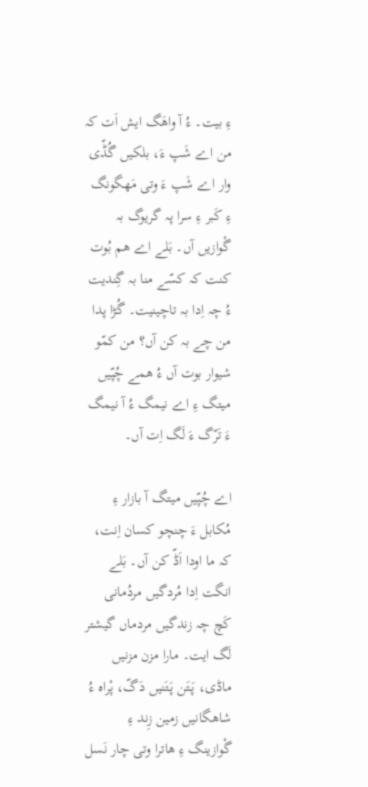ءِ بیت۔ ءُ آ واھَگ ایش اَت کہ من اے شَپ ءَ، بلکیں گُڈّی وار اے شَپ ءَ وتی مَھگونگ ءِ کَبر ءِ سرا پہ گریوگ بہ گْوازیں آں۔ بَلے اے ھم بُوت کنت کہ کسّے منا بہ گِندیت ءُ چہ اِدا بہ تاچینیت۔ گُڑا پدا من چے بہ کن آں؟ من کمّو شیوار بوت آں ءُ ھمے چُپّیں میتگ ءِ اے نیمگ ءُ آ نیمگ ءَ تَرّگ ءَ لَگ اِت آں۔

اے چُپّیں میتگ آ بازار ءِ مُکابل ءَ چنچو کسان اِنت، کہ ما اودا اَڈّ کن آں۔ بَلے انگت اِدا مُردگیں مردُمانی کَچ چہ زندگیں مردماں گیشتر لَگ ایت۔ مارا مزن مزنیں ماڈی، پَتَن پَتَنیں دَگّ، پْراہ ءُ شاھگانیں زمین زِند ءِ گْوازینگ ءِ ھاترا وتی چار نَسل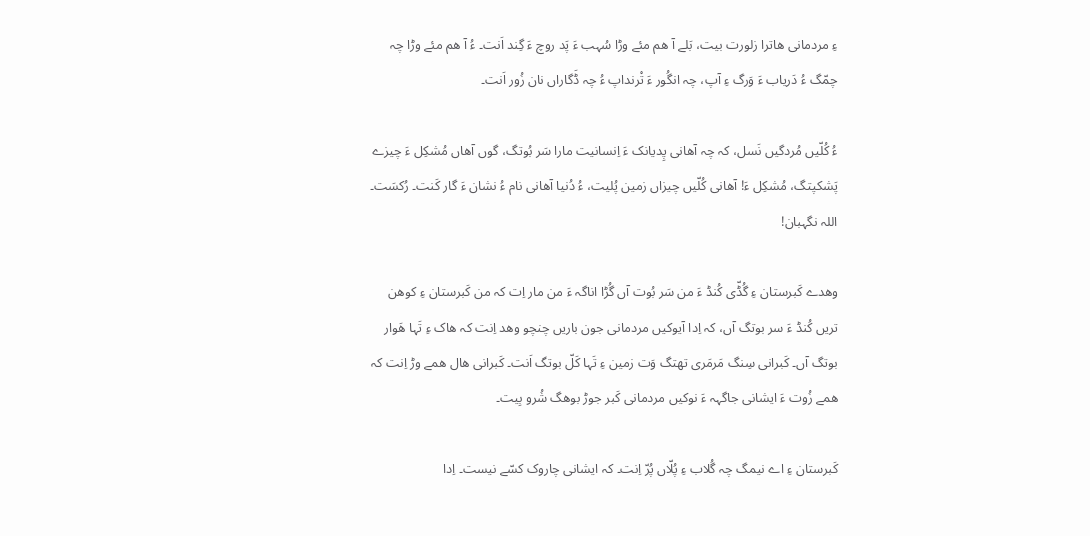ءِ مردمانی ھاترا زلورت بیت، بَلے آ ھم مئے وڑا سُہب ءَ پَد روچ ءَ گِند اَنت۔ ءُ آ ھم مئے وڑا چہ چمّگ ءُ دَریاب ءَ وَرگ ءِ آپ، چہ انگُور ءَ تْرنداپ ءُ چہ ڈَگاراں نان زُور اَنت۔

ءُ کُلّیں مُردگیں نَسل، کہ چہ آھانی پِدیانک ءَ اِنسانیت مارا سَر بُوتگ، گوں آھاں مُشکِل ءَ چیزے پَشکپتگ، مُشکِل ءَ! آھانی کُلّیں چیزاں زمین پُلیت، ءُ دُنیا آھانی نام ءُ نشان ءَ گار کَنت۔ رُکسَت۔ اللہ نگہبان!

وھدے کَبرستان ءِ گُڈّی کُنڈ ءَ من سَر بُوت آں گُڑا اناگہ ءَ من مار اِت کہ من کَبرستان ءِ کوھن تریں کُنڈ ءَ سر بوتگ آں، کہ اِدا آیوکیں مردمانی جون باریں چنچو وھد اِنت کہ ھاک ءِ تَہا ھَوار بوتگ آں۔ کَبرانی سِنگ مَرمَری تھتگ وَت زمین ءِ تَہا کَلّ بوتگ اَنت۔ کَبرانی ھال ھمے وڑ اِنت کہ ھمے زُوت ءَ ایشانی جاگہہ ءَ نوکیں مردمانی کَبر جوڑ بوھگ شُرو بِیت۔

کَبرستان ءِ اے نیمگ چہ گُلاب ءِ پُلّاں پُرّ اِنت۔ کہ ایشانی چاروک کسّے نیست۔ اِدا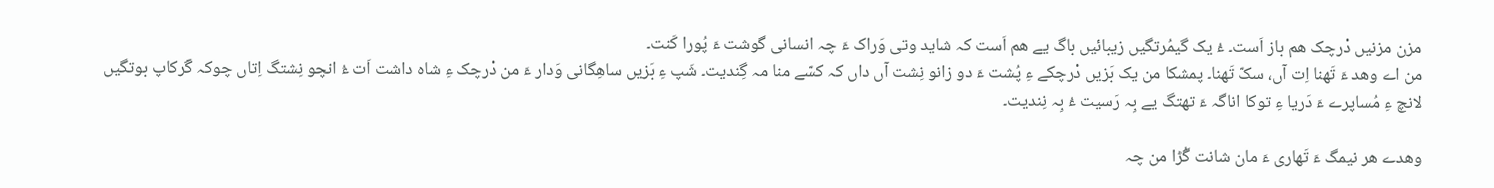مزن مزنیں دْرچک ھم باز اَست۔ ءُ یک گیمُرتگیں زیبائیں باگ یے ھم اَست کہ شاید وتی وَراک ءَ چہ انسانی گوشت ءَ پُورا کَنت۔
من اے وھد ءَ تَھنا اِت آں، سکّ تَھنا۔ پمشکا من یک بَزیں دْرچکے ءِ پُشت ءَ دو زانو نِشت آں داں کہ کسّے منا مہ گِندیت۔ شَپ ءِ بَزیں ساھِگانی وَدار ءَ من دْرچک ءِ شاہ داشت اَت ءُ انچو نِشتگ اِتاں چوکہ گَرکاپ بوتگیں لانچ ءِ مُساپرے ءَ دَریا ءِ توکا اناگہ ءَ تھتگ یے بِہ رَسیت ءُ بِہ نِندیت۔

وھدے ھر نیمگ ءَ تَھاری ءَ مان شانت گُڑا من چہ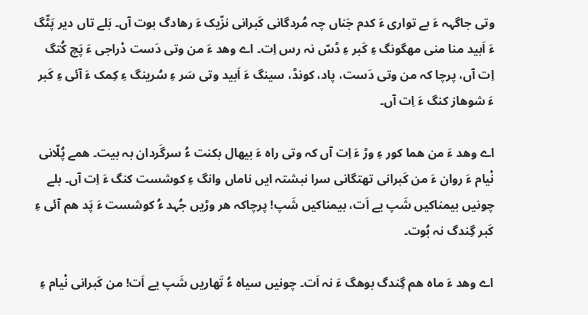وتی جاگہہ ءَ بے تواری ءَ کدم جَناں چہ مُردگانی کَبرانی نزّیک ءَ رھادگ بوت آں۔ بَلے تاں دیر پَٹّگ ءَ اَبید منا منی مھگونگ ءِ کَبر ءِ ڈسّ نہ رس اِت۔ اے وھد ءَ من وتی دَست دْراجی ءَ پَچ کُتگ اِت آں، پرچا کہ من وتی دَست، پاد، کونڈ، سینگ ءَ اَبید وتی سَر ءِ سُرینگ ءِ کِمک ءَ آئی ءِ کَبر ءَ شوھاز کنگ ءَ اِت آں۔

اے وھد ءَ من ھما کور ءِ وڑ ءَ اِت آں کہ وتی راہ ءَ بیھال بکنت ءُ سرگَردان بہ بیت۔ ھمے پُلّانی نْیام ءَ روان ءَ من کَبرانی تھتگانی سرا نبشتہ ایں ناماں وانگ ءِ کوشست کنگ ءَ اِت آں۔ بلے چونیں بیمناکیں شَپ یے اَت، بیمناکیں شَپ! پرچاکہ ھر وڑیں جُہد ءُ کوشست ءَ پَد ھم آئی ءِ کَبر گِندگ نہ بُوت۔

اے وھد ءَ ماہ ھم گِندگ بوھگ ءَ نہ اَت۔ چونیں سیاہ ءُ تَھاریں شَپ یے اَت! من کَبرانی نْیام ءِ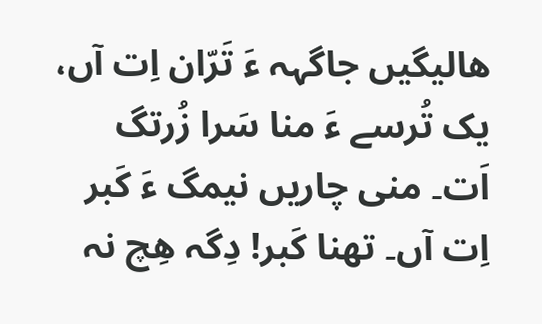ھالیگیں جاگہہ ءَ تَرّان اِت آں، یک تُرسے ءَ منا سَرا زُرتگ اَت۔ منی چاریں نیمگ ءَ کَبر اِت آں۔ تھنا کَبر! دِگہ ھِچ نہ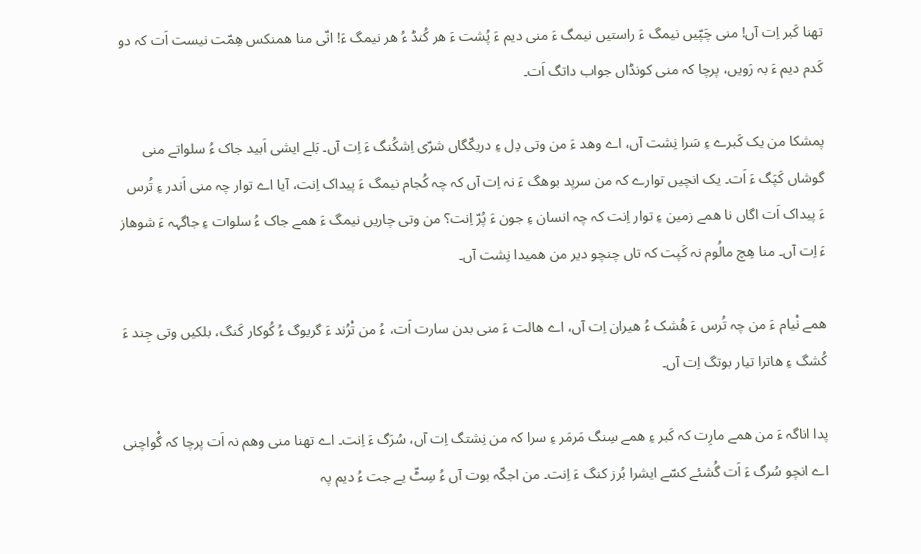تھنا کَبر اِت آں! منی چَپّیں نیمگ ءَ راستیں نیمگ ءَ منی دیم ءَ پُشت ءَ ھر کُنڈ ءُ ھر نیمگ ءَ! انّی منا ھمنکس ھِمّت نیست اَت کہ دو کَدم دیم ءَ بہ رَویں، پرچا کہ منی کونڈاں جواب داتگ اَت۔

پمشکا من یک کَبرے ءِ سَرا نِشت آں، اے وھد ءَ من وتی دِل ءِ دریکّگاں شرّی اِشکُنگ ءَ اِت آں۔ بَلے ایشی اَبید جاک ءُ سلواتے منی گوشاں کَپَگ ءَ اَت۔ یک انچیں توارے کہ من سرپد بوھگ ءَ نہ اِت آں کہ چہ کُجام نیمگ ءَ پیداک اِنت، آیا اے توار چہ منی اَندر ءِ تُرس ءَ پیداک اَت اگاں نا ھمے زمین ءِ توار اِنت کہ چہ انسان ءِ جون ءَ پُرّ اِنت؟ من وتی چاریں نیمگ ءَ ھمے جاک ءُ سلوات ءِ جاگہہ ءَ شوھاز ءَ اِت آں۔ منا ھِچ مالُوم نہ کَپت کہ تاں چنچو دیر من ھمیدا نِشت آں۔

ھمے نْیام ءَ من چہ تُرس ءَ ھُشک ءُ ھیران اِت آں، اے ھالت ءَ منی بدن سارت اَت، ءُ من تْرُند ءَ گریوگ ءُ کُوکار کَنگ، بلکیں وتی جِند ءَ کُشگ ءِ ھاترا تیار بوتگ اِت آں۔

پدا اناگہ ءَ من ھمے مارِت کہ کَبر ءِ ھمے سِنگ مَرمَر ءِ سرا کہ من نِشتگ اِت آں، سُرَگ ءَ اِنت۔ اے تھنا منی وھم نہ اَت پرچا کہ گْواچنی اے انچو سُرگ ءَ اَت گُشئے کسّے ایشرا بُرز کنگ ءَ اِنت۔ من اجکّہ بوت آں ءُ سِٹّ یے جت ءُ دیم پہ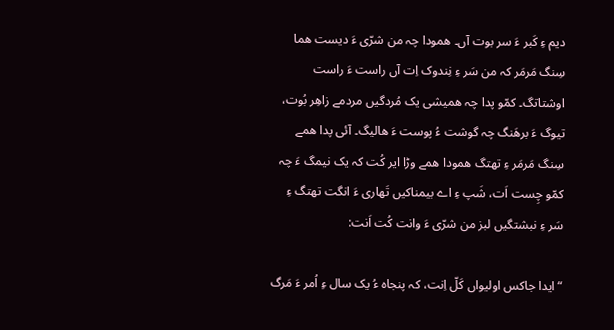دیم ءِ کَبر ءَ سر بوت آں۔ ھمودا چہ من شرّی ءَ دیست ھما سِنگ مَرمَر کہ من سَر ءِ نِندوک اِت آں راست ءَ راست اوشتاتگ۔ کمّو پدا چہ ھمیشی یک مُردگیں مردمے زاھِر بُوت، تیوگ ءَ برھَنگ چہ گوشت ءُ پوست ءَ ھالیگ۔ آئی پدا ھمے سِنگ مَرمَر ءِ تھتگ ھمودا ھمے وڑا ایر کُت کہ یک نیمگ ءَ چہ کمّو چِست اَت، شَپ ءِ اے بیمناکیں تَھاری ءَ انگت تھتگ ءِ سَر ءِ نبشتگیں لبز من شرّی ءَ وانت کُت اَنت:

“ایدا جاکس اولیواں کَلّ اِنت، کہ پنجاہ ءُ یک سال ءِ اُمر ءَ مَرگ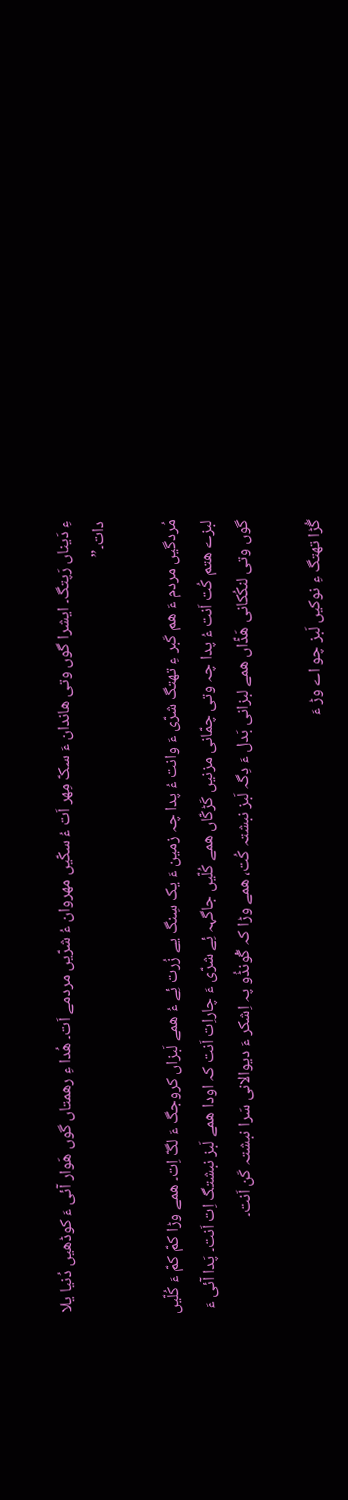ءِ دَیناں رَپتگ۔ ایشرا گوں وتی ھاندان ءَ سکّ مِھر اَت ءُ سکّیں مھروان ءُ شرّیں مردمے اَت۔ ھُدا ءِ رھمتاں گوں ھَوار آئی ءَ کوڈھیں دُنیا یلا دات۔”

مُردگیں مردم ءَ ھم کَبر ءِ تھتگ شرّی ءَ وانت ءُ پدا چہ زمین ءَ یک سِنگ یے زُرت ئِے ءُ ھمے لَبزاں کروجگ ءَ لگّ اِت۔ ھمے وڑا کمّ کمّ ءَ کُلّیں لبزے ھتم کُت اَنت ءُ پدا چہ وتی چمّانی مزنیں کَڑکّاں ھمے کُلّیں جاگہہ ئِے شرّی ءَ چاراِت اَنت کہ اودا ھمے لَبز نبشتگ اِت اَنت۔ پَدا آئی ءَ گوں وتی لنکُکانی ھَڈّاں ھمے لبزانی بَدل ءَ دِگہ لَبز نبشتہ کُت، ھمے وڑا کہ گْونڈُو پہ اِشکر ءَ دیوالانی سَرا نبشتہ کَن اَنت۔

گُڑا تھتگ ءِ نوکیں لَبز چو اے وڑ ءَ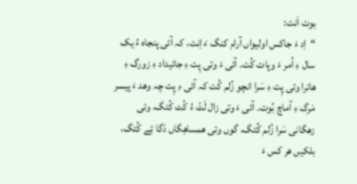بوت اَنت:
“اِد ءَ جاکس اولیواں آرام کنگ ءَ اِنت، کہ آئی پنجاہ ءُ یک سال ءِ اُمر ءَ وپات کُت۔ آئی ءَ وتی پِت ءِ جائیداد ءِ زورگ ءِ ھاترا وتی پِت ءِ سَرا انچو زُلم کُت کہ آئی ءِ پِت چہ وھد ءَ پیسر مَرگ ءِ آماچ بُوت۔ آئی ءَ وتی زال لَٹّ ءُ کُٹ کُتگ، وتی زھگانی سَرا زُلم کُتگ، گوں وتی ھمساھِگاں دَگا ئِے کُتگ، بلکیں ھر کس ءَ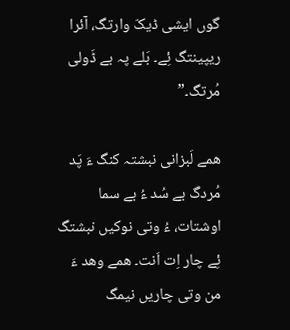گوں ایشی ڈیکّ وارتگ، آئرا ریپینتگ ئِے۔ بَلے پہ بے ڈَولی مُرتگ۔”

ھمے لَبزانی نبشتہ کنگ ءَ پَد مُردگ بے سُد ءُ بے سما اوشتات، ءُ وتی نوکیں نبشتگ ئِے چار اِت اَنت۔ ھمے وھد ءَ من وتی چاریں نیمگ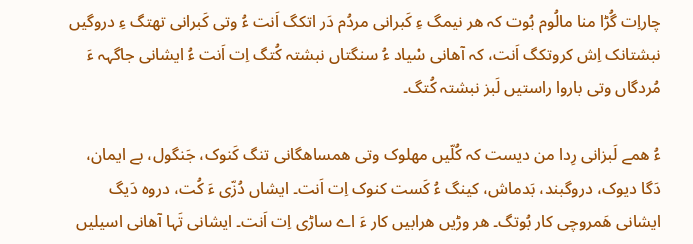چاراِت گُڑا منا مالُوم بُوت کہ ھر نیمگ ءِ کَبرانی مردُم دَر اتکگ اَنت ءُ وتی کَبرانی تھتگ ءِ دروگیں نبشتانک اِش کروتکگ اَنت، کہ آھانی سْیاد ءُ سنگتاں نبشتہ کُتگ اِت اَنت ءُ ایشانی جاگہہ ءَ مُردگاں وتی باروا راستیں لَبز نبشتہ کُتگ۔

ءُ ھمے لَبزانی رِدا من دیست کہ کُلّیں مھلوک وتی ھمساھگانی تنگ کَنوک، جَنگول، بے ایمان، دَگا دیوک، دروگبند، بَدماش، کینگ ءُ کَست کنوک اِت اَنت۔ ایشاں دُزّی ءَ کُت، دروہ دَیگ ایشانی ھَمروچی کار بُوتگ۔ ھر وڑیں ھرابیں کار ءَ اے ساڑی اِت اَنت۔ ایشانی تَہا آھانی اسیلیں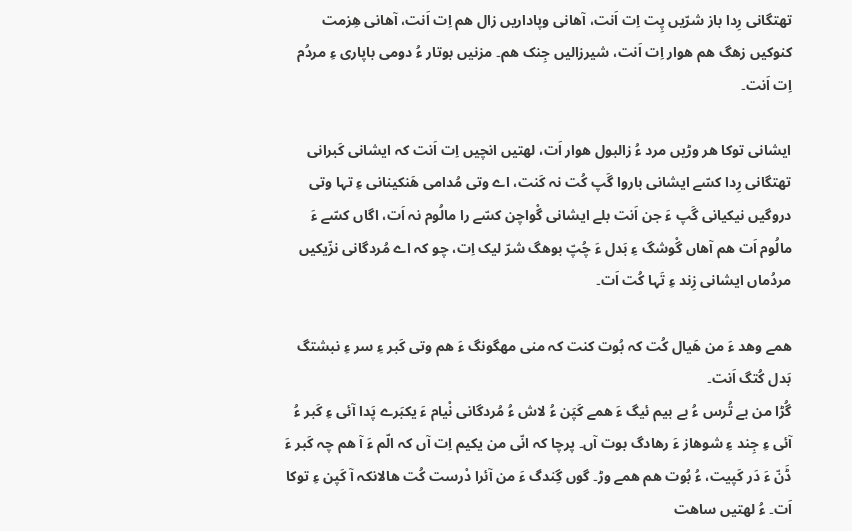تھتگانی رِدا باز شرّیں پِت اِت اَنت، آھانی وپاداریں زال ھم اِت اَنت، آھانی ھِزمت کنوکیں زھگ ھم ھوار اِت اَنت، شیرزالیں جِنک ھم۔ مزنیں بوتار ءُ دومی باپاری ءِ مردُم اِت اَنت۔

ایشانی توکا ھر وڑیں مرد ءُ زالبول ھوار اَت، لھتیں انچیں اِت اَنت کہ ایشانی کَبرانی تھتگانی رِدا کسّے ایشانی باروا گَپ کُت نہ کَنت، اے وتی مُدامی ھَنکینانی ءِ تہا وتی دروگیں نیکیانی گَپ ءَ جن اَنت بلے ایشانی گْواچن کسّے را مالُوم نہ اَت، اگاں کسّے ءَ مالُوم اَت ھم آھاں گْوشگ ءِ بَدل ءَ چُپّ بوھگ شرّ لیک اِت، چو کہ اے مُردگانی نزّیکیں مردُماں ایشانی زِند ءِ تَہا کُت اَت۔

ھمے وھد ءَ من ھَیال کُت کہ بُوت کنت کہ منی مھگونگ ءَ ھم وتی کَبر ءِ سر ءِ نبشتگ بَدل کُتگ اَنت۔
گُڑا من بے تُرس ءُ بے بیم ئیگ ءَ ھمے کَپَن ءُ لاش ءُ مُردگانی نْیام ءَ یکبَرے پَدا آئی ءِ کَبر ءُ آئی ءِ جِند ءِ شوھاز ءَ رھادگ بوت آں۔ پرچا کہ انّی من یکیم اِت آں کہ الّم ءَ آ ھم چہ کَبر ءَ ڈَنّ ءَ دَر کَپیت، ءُ بُوت ھم ھمے وڑ۔ گوں گِندگ ءَ من آئرا دْرست کُت ھالانکہ آ کَپن ءِ توکا اَت۔ ءُ لھتیں ساھت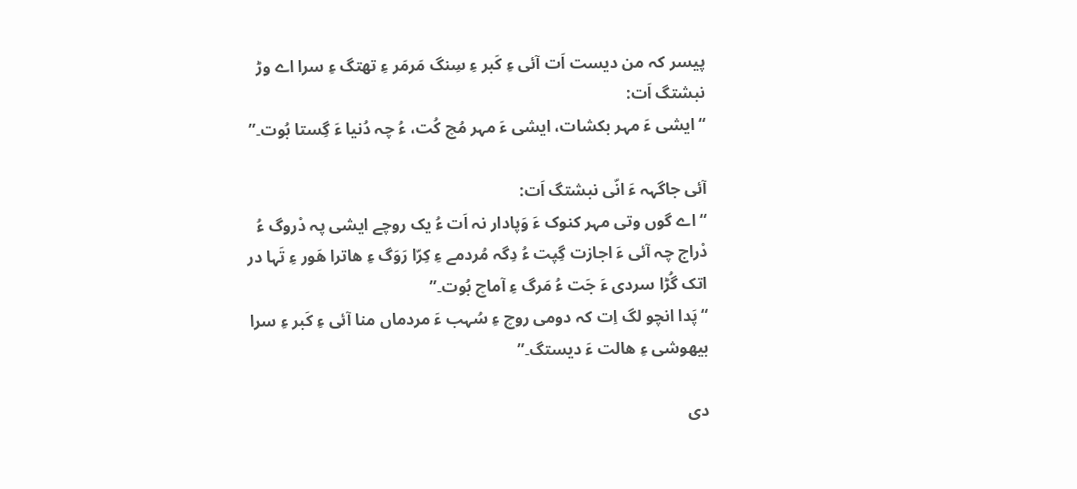پیسر کہ من دیست اَت آئی ءِ کَبر ءِ سِنگ مَرمَر ءِ تھتگ ءِ سرا اے وڑ نبشتگ اَت:
“ایشی ءَ مہر بکشات، ایشی ءَ مہر مُچ کُت، ءُ چہ دُنیا ءَ گِستا بُوت۔”

آئی جاگہہ ءَ انّی نبشتگ اَت:
“اے گوں وتی مہر کنوک ءَ وَپادار نہ اَت ءُ یک روچے ایشی پہ دْروگ ءُ دْراج چہ آئی ءَ اجازت گِپت ءُ دِگہ مُردمے ءِ کِرّا رَوَگ ءِ ھاترا ھَور ءِ تَہا در اتک گُڑا سردی ءَ جَت ءُ مَرگ ءِ آماچ بُوت۔”
“پَدا انچو لگ اِت کہ دومی روچ ءِ سُہب ءَ مردماں منا آئی ءِ کَبر ءِ سرا بیھوشی ءِ ھالت ءَ دیستگ۔”

دی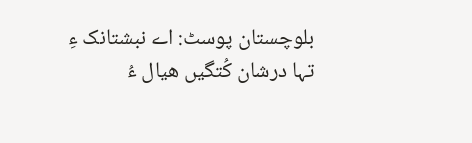بلوچستان پوسٹ: اے نبشتانک ءِ تہا درشان کُتگیں ھیال ءُ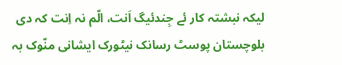لیکہ نبشتہ کار ئے جِندئیگ اَنت، الّم نہ اِنت کہ دی بلوچستان پوسٹ رسانک نیٹورک ایشانی منّوک بہ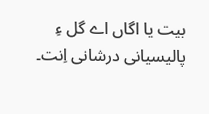بیت یا اگاں اے گل ءِ پالیسیانی درشانی اِنت۔